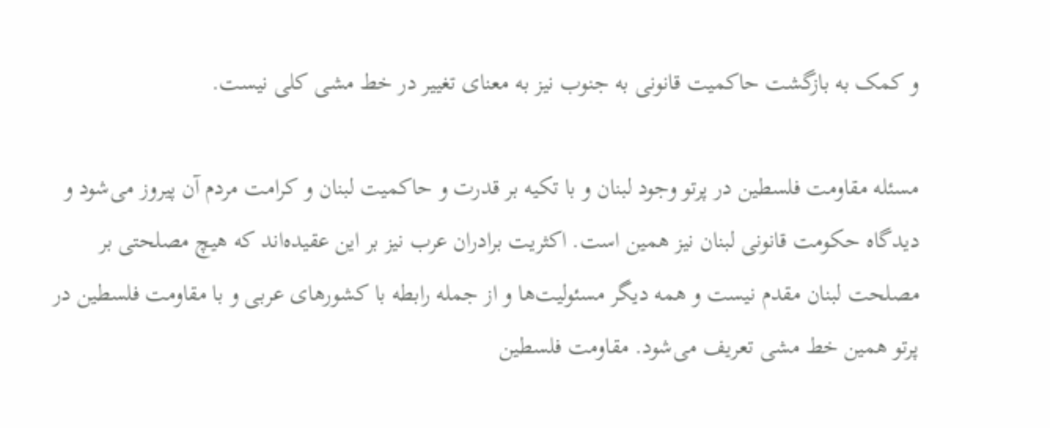و کمک به بازگشت حاکمیت قانونی به جنوب نیز به معنای تغییر در خط مشی کلی نیست.

مسئله مقاومت فلسطین در پرتو وجود لبنان و با تکیه بر قدرت و حاکمیت لبنان و کرامت مردم آن پیروز می‌شود و دیدگاه حکومت قانونی لبنان نیز همین است. اکثریت برادران عرب نیز بر این عقیده‌اند که هیچ مصلحتی بر مصلحت لبنان مقدم نیست و همه دیگر مسئولیت‌ها و از جمله رابطه با کشورهای عربی و با مقاومت فلسطین در پرتو همین خط مشی تعریف می‌شود. مقاومت فلسطین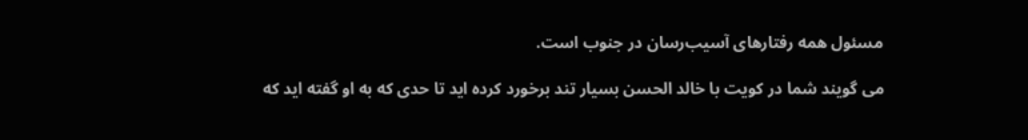مسئول همه رفتارهای آسیب‌رسان در جنوب است.

می گویند شما در کویت با خالد الحسن بسیار تند برخورد کرده اید تا حدی که به او گفته اید که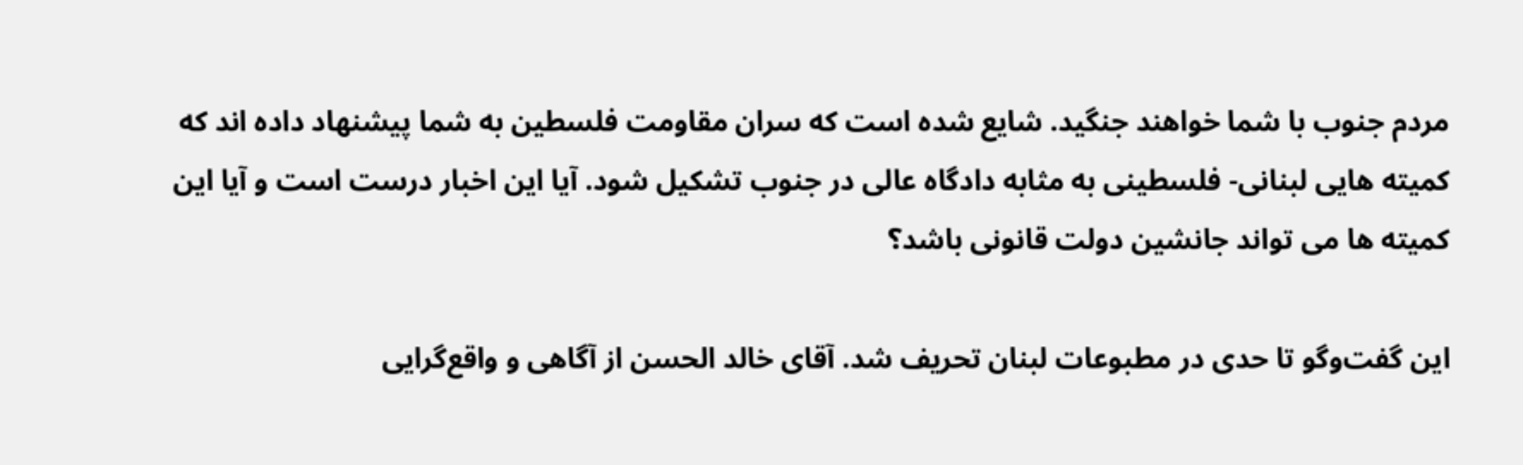مردم جنوب با شما خواهند جنگید. شایع شده است که سران مقاومت فلسطین به شما پیشنهاد داده اند که کمیته هایی لبنانی- فلسطینی به مثابه دادگاه عالی در جنوب تشکیل شود. آیا این اخبار درست است و آیا این کمیته ها می تواند جانشین دولت قانونی باشد؟

این گفت‌وگو تا حدی در مطبوعات لبنان تحریف شد. آقای خالد الحسن از آگاهی و واقع‌گرایی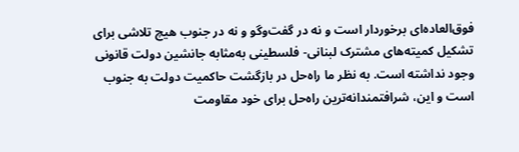فوق‌العاده‌ای برخوردار است و نه در گفت‌وگو و نه در جنوب هیچ تلاشی برای تشکیل کمیته‌های مشترک لبنانی- فلسطینی به‌مثابه جانشین دولت قانونی وجود نداشته است. به نظر ما راه‌حل در بازگشت حاکمیت دولت به جنوب است و این، شرافتمندانه‌ترین راه‌حل برای خود مقاومت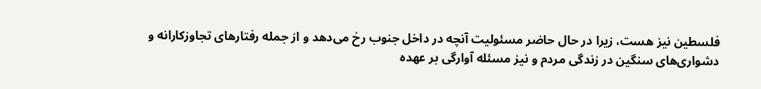فلسطین نیز هست، زیرا در حال حاضر مسئولیت آنچه در داخل جنوب رخ می‌دهد و از جمله رفتارهای تجاوزکارانه و دشواری‌های سنگین در زندگی مردم و نیز مسئله آوارگی بر عهده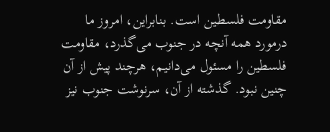مقاومت فلسطین است. بنابراین، امروز ما درمورد همه آنچه در جنوب می‌گذرد، مقاومت فلسطین را مسئول می‌دانیم، هر‌چند پیش از آن چنین نبود. گذشته از آن، سرنوشت جنوب نیز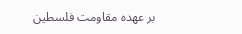بر عهده مقاومت فلسطین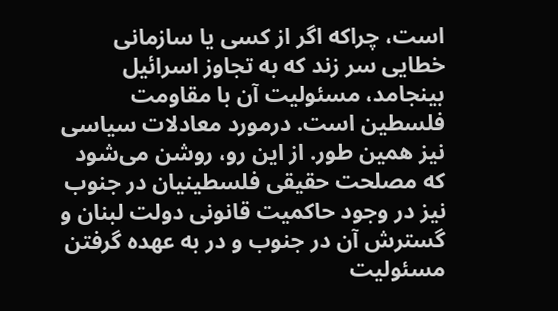است، چرا‌که اگر از کسی یا سازمانی خطایی سر زند که به تجاوز اسرائیل بینجامد، مسئولیت آن با مقاومت فلسطین است. درمورد معادلات سیاسی نیز همین طور. از این رو، روشن می‌شود که مصلحت حقیقی فلسطینیان در جنوب نیز در وجود حاکمیت قانونی دولت لبنان و گسترش آن در جنوب و در به عهده گرفتن مسئولیت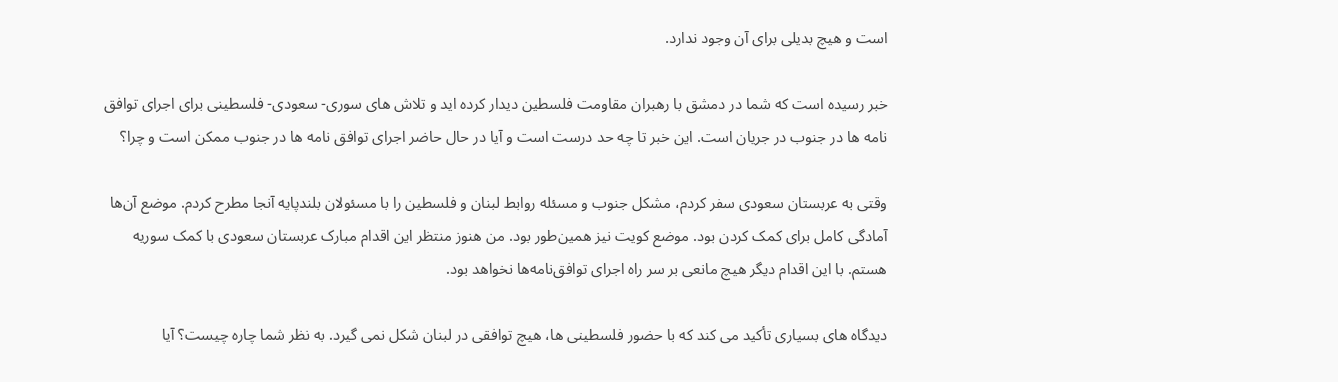است و هیچ بدیلی برای آن وجود ندارد.

خبر رسیده است که شما در دمشق با رهبران مقاومت فلسطین دیدار کرده اید و تلاش های سوری- سعودی- فلسطینی برای اجرای توافق نامه ها در جنوب در جریان است. این خبر تا چه حد درست است و آیا در حال حاضر اجرای توافق نامه ها در جنوب ممکن است و چرا؟

وقتی به عربستان سعودی سفر کردم، مشکل جنوب و مسئله روابط لبنان و فلسطین را با مسئولان بلندپایه آنجا مطرح کردم. موضع آن‌ها آمادگی کامل برای کمک کردن بود. موضع کویت نیز همین‌طور بود. من هنوز منتظر این اقدام مبارک عربستان سعودی با کمک سوریه هستم. با این اقدام دیگر هیچ مانعی بر سر راه اجرای توافق‌نامه‌ها نخواهد بود.

دیدگاه های بسیاری تأکید می کند که با حضور فلسطینی ها، هیچ توافقی در لبنان شکل نمی گیرد. به نظر شما چاره چیست؟ آیا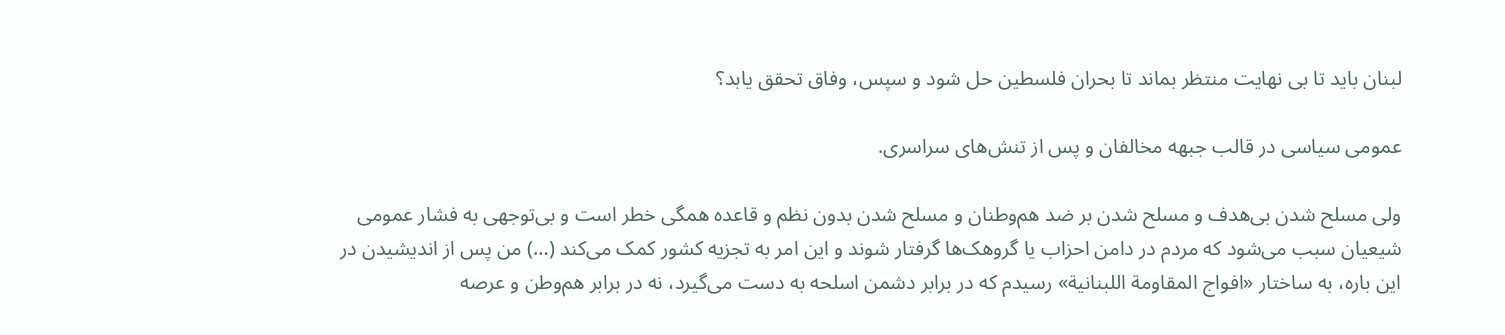لبنان باید تا بی نهایت منتظر بماند تا بحران فلسطین حل شود و سپس، وفاق تحقق یابد؟

عمومی سیاسی در قالب جبهه مخالفان و پس از تنش‌های سراسری.

ولی مسلح شدن بی‌هدف و مسلح شدن بر ضد هم‌وطنان و مسلح شدن بدون نظم و قاعده همگی خطر است و بی‌توجهی به فشار عمومی شیعیان سبب می‌شود که مردم در دامن احزاب یا گروهک‌ها گرفتار شوند و این امر به تجزیه کشور کمک می‌کند (…) من پس از اندیشیدن در این باره، به ساختار «افواج المقاومة اللبنانیة» رسیدم که در برابر دشمن اسلحه به دست می‌گیرد، نه در برابر هم‌وطن و عرصه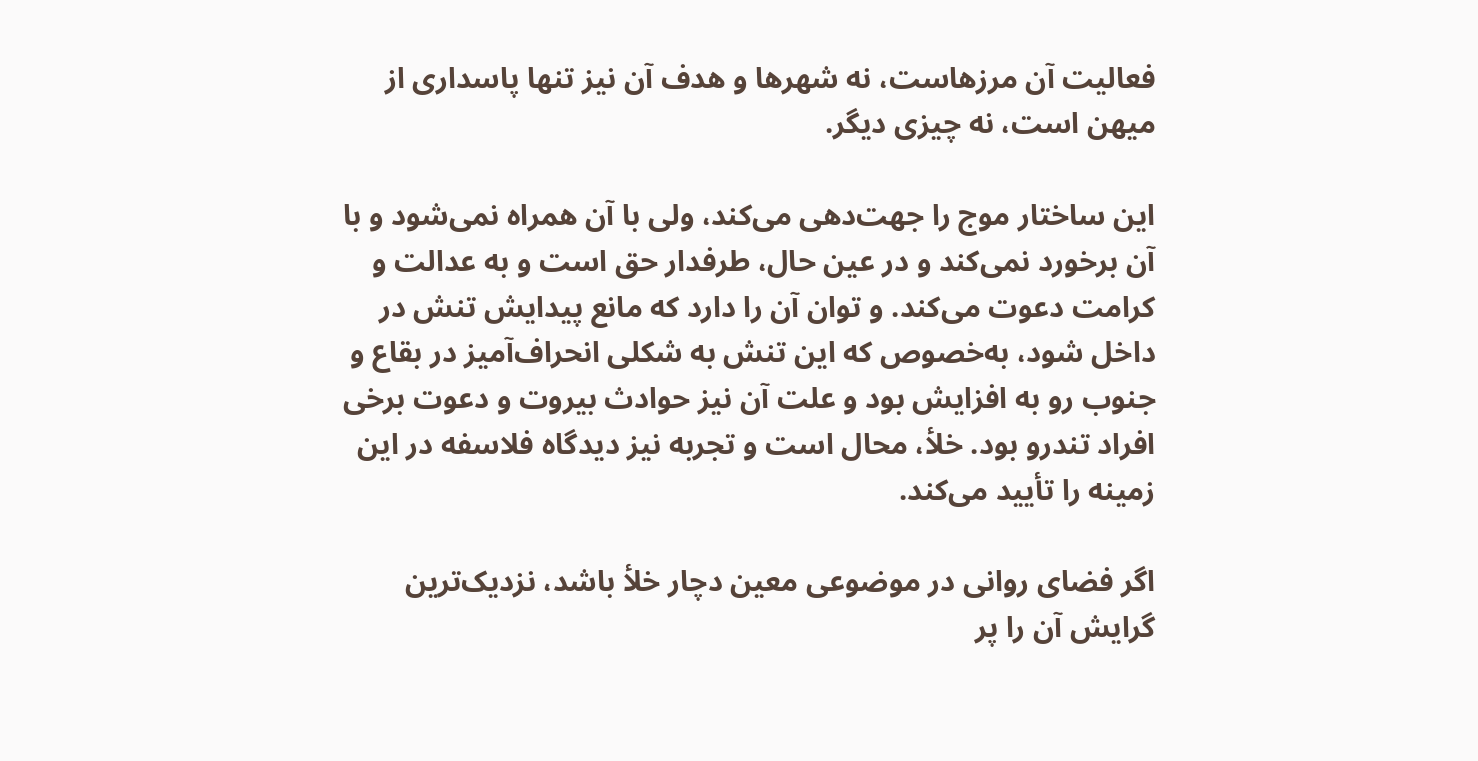فعالیت آن مرزهاست، نه شهرها و هدف آن نیز تنها پاسداری از میهن است، نه چیزی دیگر.

این ساختار موج را جهت‌دهی می‌کند، ولی با آن همراه نمی‌شود و با آن برخورد نمی‌کند و در عین حال، طرفدار حق است و به عدالت و کرامت دعوت می‌کند. و توان آن را دارد که مانع پیدایش تنش در داخل شود، به‌خصوص که این تنش به شکلی انحراف‌آمیز در بقاع و جنوب رو به افزایش بود و علت آن نیز حوادث بیروت و دعوت برخی افراد تندرو بود. خلأ، محال است و تجربه نیز دیدگاه فلاسفه در این زمینه را تأیید می‌کند.

اگر فضای روانی در موضوعی معین دچار خلأ باشد، نزدیک‌ترین گرایش آن را پر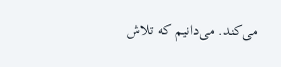می‌کند. می‌دانیم که تلاش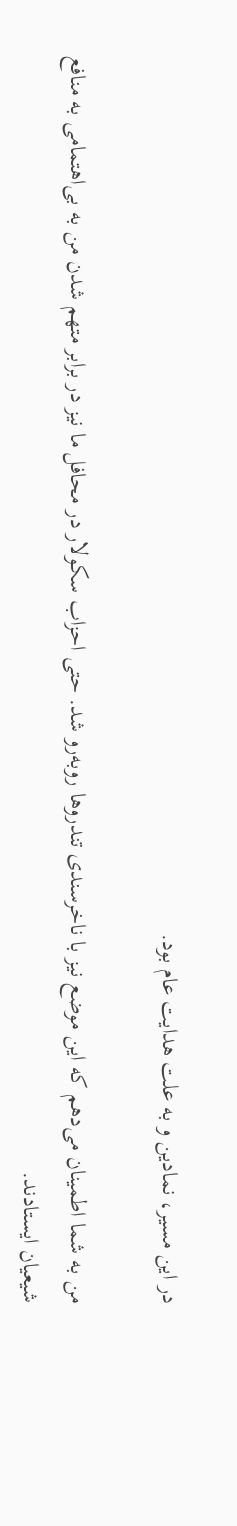در این مسیر، نمادین و به علت هدایت عام بود.

من به شما اطمینان می‌دهم که این موضع نیز با ناخرسندی تندروها روبه‌رو شد. حتی احزاب سکولار در محافل ما نیز در برابر متهم شدن من به بی‌اهتمامی به منافع شیعیان ایستادند.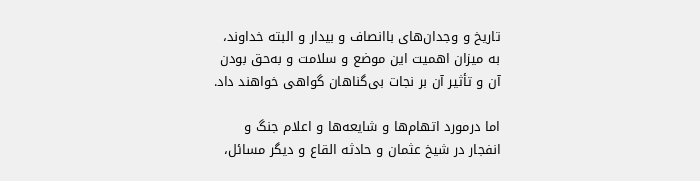تاریخ و وجدان‌های باانصاف و بیدار و البته خداوند، به میزان اهمیت این موضع و سلامت و به‌حق بودن آن و تأثیر آن بر نجات بی‌گناهان گواهی خواهند داد.

اما درمورد اتهام‌ها و شایعه‌ها و اعلام جنگ و انفجار در شیخ عثمان و حادثه القاع و دیگر مسائل،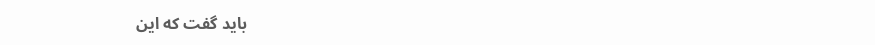باید گفت که این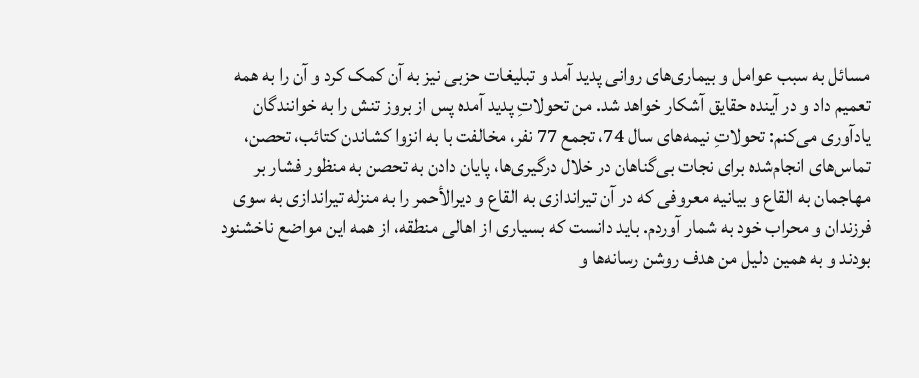مسائل به سبب عوامل و بیماری‌های روانی پدید آمد و تبلیغات حزبی نیز به آن کمک کرد و آن را به همه تعمیم داد و در آینده حقایق آشکار خواهد شد. من تحولاتِ پدید آمده پس از بروز تنش را به خوانندگان یادآوری می‌کنم: تحولاتِ نیمه‌های سال 74، تجمع 77 نفر، مخالفت با به انزوا کشاندن کتائب، تحصن، تماس‌های انجام‌شده برای نجات بی‌گناهان در خلال درگیری‌ها، پایان دادن به تحصن به منظور فشار بر مهاجمان به القاع و بیانیه معروفی که در آن تیراندازی به القاع و دیرالأحمر را به منزله تیراندازی به سوی فرزندان و محراب خود به شمار آوردم. باید دانست که بسیاری از اهالی منطقه، از همه این مواضع ناخشنود بودند و به همین دلیل من هدف روشن رسانه‌ها و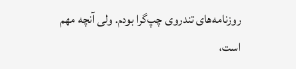روزنامه‌های تندروی چپ‌گرا بودم. ولی آنچه مهم است،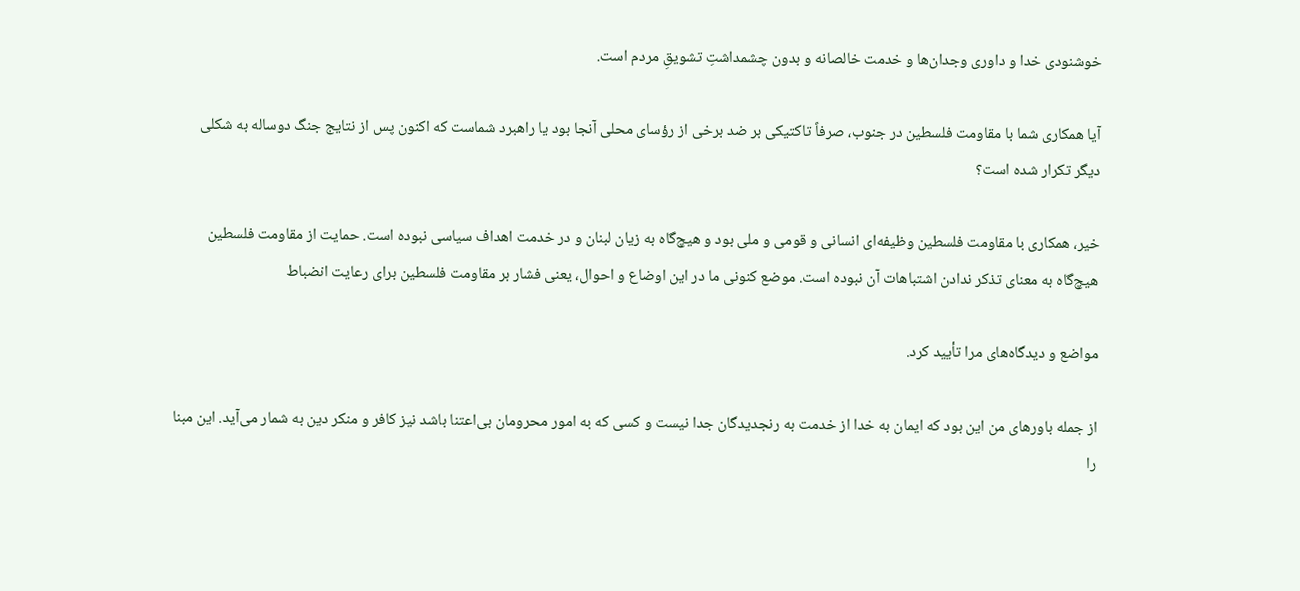خوشنودی خدا و داوری وجدان‌ها و خدمت خالصانه و بدون چشمداشتِ تشویقِ مردم است.

آیا همکاری شما با مقاومت فلسطین در جنوب، صرفاً تاکتیکی بر ضد برخی از رؤسای محلی آنجا بود یا راهبرد شماست که اکنون پس از نتایج جنگ دوساله به شکلی دیگر تکرار شده است؟

خیر، همکاری با مقاومت فلسطین وظیفه‌ای انسانی و قومی و ملی بود و هیچ‌گاه به زیان لبنان و در خدمت اهداف سیاسی نبوده است. حمایت از مقاومت فلسطین هیچ‌گاه به معنای تذکر ندادن اشتباهات آن نبوده است. موضع کنونی ما در این اوضاع و احوال، یعنی فشار بر مقاومت فلسطین برای رعایت انضباط

مواضع و دیدگاه‌های مرا تأیید کرد.

از جمله باورهای من این بود که ایمان به خدا از خدمت به رنجدیدگان جدا نیست و کسی که به امور محرومان بی‌اعتنا باشد نیز کافر و منکر دین به شمار می‌آید. این مبنا را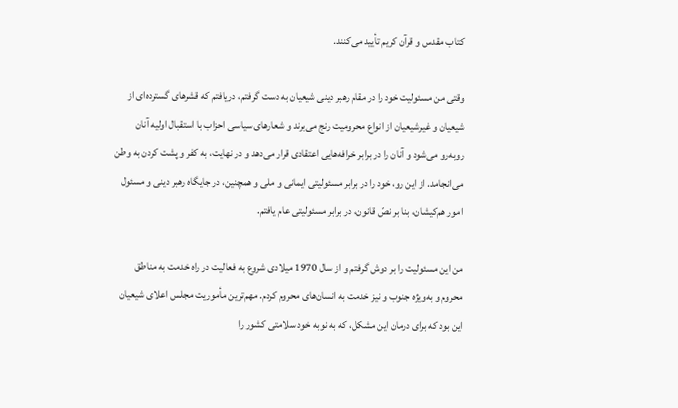کتاب مقدس و قرآن کریم تأیید می‌کنند.

وقتی من مسئولیت خود را در مقام رهبر دینی شیعیان به دست گرفتم، دریافتم که قشرهای گسترده‌ای از شیعیان و غیرشیعیان از انواع محرومیت رنج می‌برند و شعارهای سیاسی احزاب با استقبال اولیه آنان روبه‌رو می‌شود و آنان را در برابر خرافه‌هایی اعتقادی قرار می‌دهد و در نهایت، به کفر و پشت کردن به وطن می‌انجامد. از این رو، خود را در برابر مسئولیتی ایمانی و ملی و همچنین، در جایگاه رهبر دینی و مسئول امور هم‌کیشان، بنا بر نصّ قانون، در برابر مسئولیتی عام یافتم.

من این مسئولیت را بر دوش گرفتم و از سال 1970 میلادی شروع به فعالیت در راه خدمت به مناطق محروم و به‌ویژه جنوب و نیز خدمت به انسان‌های محروم کردم. مهم‌ترین مأموریت مجلس اعلای شیعیان این بود که برای درمان این مشکل، که به نوبه خود سلامتی کشور را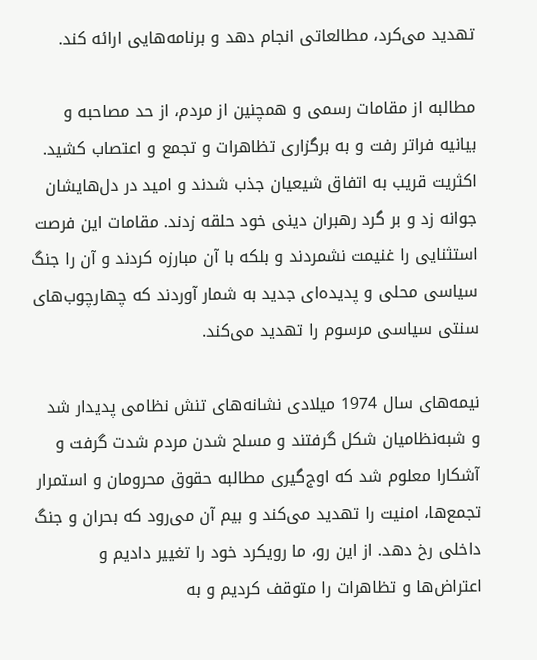تهدید می‌کرد، مطالعاتی انجام دهد و برنامه‌هایی ارائه کند.

مطالبه از مقامات رسمی و همچنین از مردم، از حد مصاحبه و بیانیه فراتر رفت و به برگزاری تظاهرات و تجمع و اعتصاب کشید. اکثریت قریب به اتفاق شیعیان جذب شدند و امید در دل‌هایشان جوانه زد و بر گرد رهبران دینی خود حلقه زدند. مقامات این فرصت استثنایی را غنیمت نشمردند و بلکه با آن مبارزه کردند و آن را جنگ سیاسی محلی و پدیده‌ای جدید به شمار آوردند که چهارچوب‌های سنتی سیاسی مرسوم را تهدید می‌کند.

نیمه‌های سال 1974 میلادی نشانه‌های تنش نظامی پدیدار شد و شبه‌نظامیان شکل گرفتند و مسلح شدن مردم شدت گرفت و آشکارا معلوم شد که اوج‌گیری مطالبه حقوق محرومان و استمرار تجمع‌ها، امنیت را تهدید می‌کند و بیم آن می‌رود که بحران و جنگ داخلی رخ دهد. از این رو، ما رویکرد خود را تغییر دادیم و اعتراض‌ها و تظاهرات را متوقف کردیم و به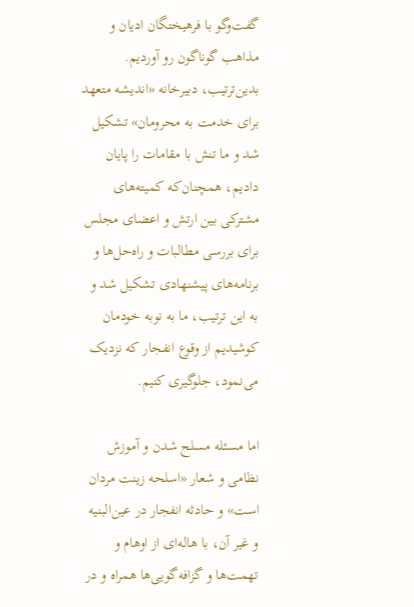گفت‌وگو با فرهیختگان ادیان و مذاهب گوناگون رو آوردیم. بدین‌ترتیب، دبیرخانه «اندیشه متعهد برای خدمت به محرومان» تشکیل شد و ما تنش با مقامات را پایان دادیم، همچنان‌که کمیته‌های مشترکی بین ارتش و اعضای مجلس برای بررسی مطالبات و راه‌حل‌ها و برنامه‌های پیشنهادی تشکیل شد و به این ترتیب، ما به نوبه خودمان کوشیدیم از وقوع انفجار که نزدیک می‌نمود، جلوگیری کنیم.

اما مسئله مسلح شدن و آموزش نظامی و شعار «اسلحه زینت مردان است» و حادثه انفجار در عین‌البنیه و غیر آن، با هاله‌ای از اوهام و تهمت‌ها و گزافه‌گویی‌ها همراه و در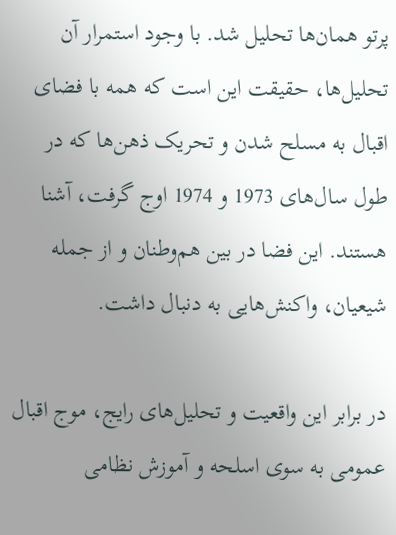پرتو همان‌ها تحلیل شد. با وجود استمرار آن تحلیل‌ها، حقیقت این است که همه با فضای اقبال به مسلح شدن و تحریک ذهن‌ها که در طول سال‌های 1973 و 1974 اوج گرفت، آشنا هستند. این فضا در بین هم‌وطنان و از جمله شیعیان، واکنش‌هایی به دنبال داشت.

در برابر این واقعیت و تحلیل‌های رایج، موج اقبال عمومی به سوی اسلحه و آموزش نظامی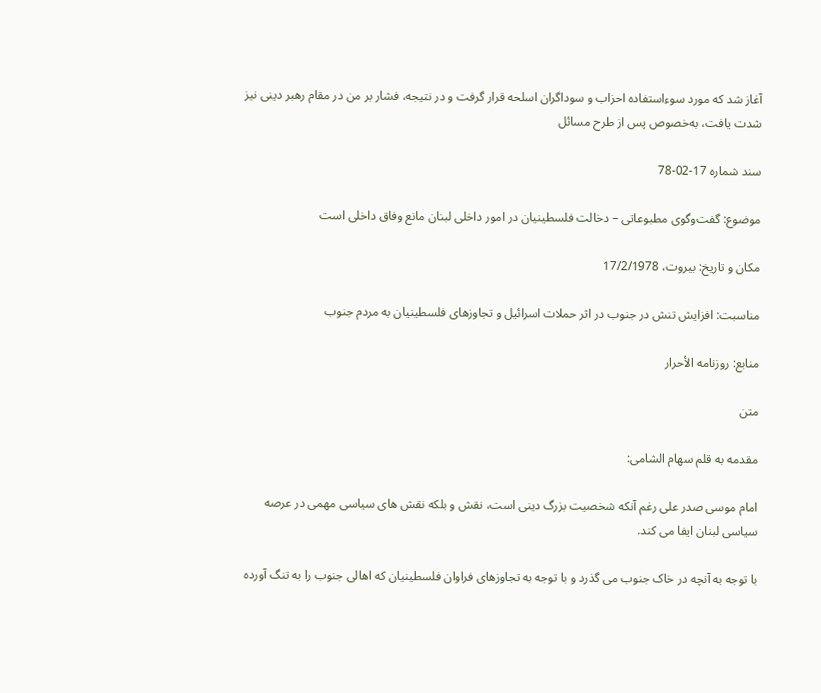آغاز شد که مورد سوء‌استفاده احزاب و سوداگران اسلحه قرار گرفت و در نتیجه، فشار بر من در مقام رهبر دینی نیز شدت یافت، به‌خصوص پس از طرح مسائل

سند شماره 17-02-78

موضوع: گفت‌وگوی مطبوعاتی – دخالت فلسطینیان در امور داخلی لبنان مانع وفاق داخلی است

مکان و تاریخ: بیروت، 17/2/1978

مناسبت: افزایش تنش در جنوب در اثر حملات اسرائیل و تجاوزهای فلسطینیان به مردم جنوب

منابع: روزنامه الأحرار

متن

مقدمه به قلم سهام الشامی:

امام موسی صدر علی رغم آنکه شخصیت بزرگ دینی است، نقش و بلکه نقش های سیاسی مهمی در عرصه سیاسی لبنان ایفا می کند.

با توجه به آنچه در خاک جنوب می گذرد و با توجه به تجاوزهای فراوان فلسطینیان که اهالی جنوب را به تنگ آورده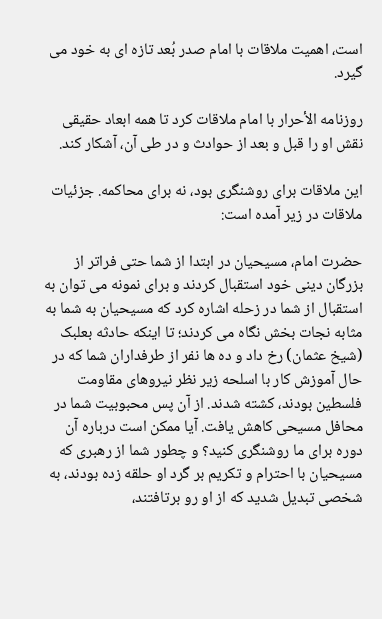است، اهمیت ملاقات با امام صدر بُعد تازه ای به خود می گیرد.

روزنامه الأحرار با امام ملاقات کرد تا همه ابعاد حقیقی نقش او را قبل و بعد از حوادث و در طی آن، آشکار کند.

این ملاقات برای روشنگری بود، نه برای محاکمه. جزئیات ملاقات در زیر آمده است:

حضرت امام، مسیحیان در ابتدا از شما حتی فراتر از بزرگان دینی خود استقبال کردند و برای نمونه می توان به استقبال از شما در زحله اشاره کرد که مسیحیان به شما به مثابه نجات بخش نگاه می کردند؛ تا اینکه حادثه بعلبک (شیخ عثمان) رخ داد و ده ها نفر از طرفداران شما که در حال آموزش کار با اسلحه زیر نظر نیروهای مقاومت فلسطین بودند، کشته شدند. از آن پس محبوبیت شما در محافل مسیحی کاهش یافت. آیا ممکن است درباره آن دوره برای ما روشنگری کنید؟ و چطور شما از رهبری که مسیحیان با احترام و تکریم بر گرد او حلقه زده بودند، به شخصی تبدیل شدید که از او رو برتافتند،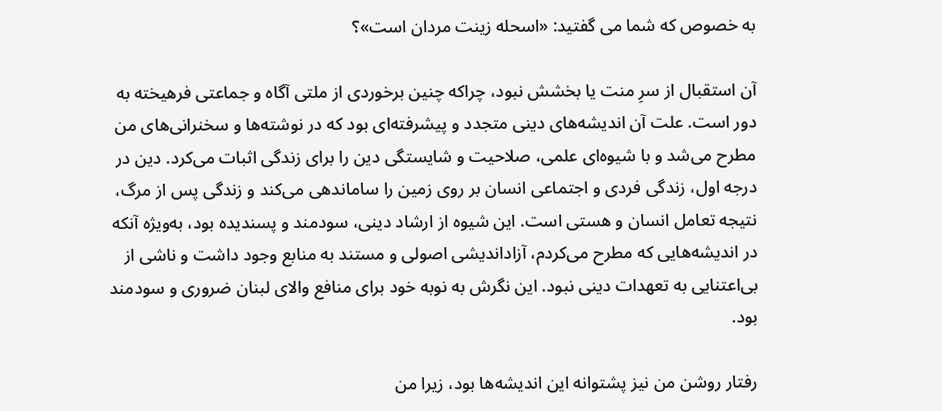به خصوص که شما می گفتید: «اسحله زینت مردان است»؟

آن استقبال از سرِ منت یا بخشش نبود، چراکه چنین برخوردی از ملتی آگاه و جماعتی فرهیخته به دور است. علت آن اندیشه‌های دینی متجدد و پیشرفته‌ای بود که در نوشته‌ها و سخنرانی‌های من مطرح می‌شد و با شیوه‌ای علمی، صلاحیت و شایستگی دین را برای زندگی اثبات می‌کرد. دین در درجه اول، زندگی فردی و اجتماعی انسان بر روی زمین را ساماندهی می‌کند و زندگی پس از مرگ، نتیجه تعامل انسان و هستی است. این شیوه از ارشاد دینی، سودمند و پسندیده بود، به‌ویژه آنکه در اندیشه‌هایی که مطرح می‌کردم، آزاداندیشی اصولی و مستند به منابع وجود داشت و ناشی از بی‌اعتنایی به تعهدات دینی نبود. این نگرش به نوبه خود برای منافع والای لبنان ضروری و سودمند بود.

رفتار روشن من نیز پشتوانه این اندیشه‌ها بود، زیرا من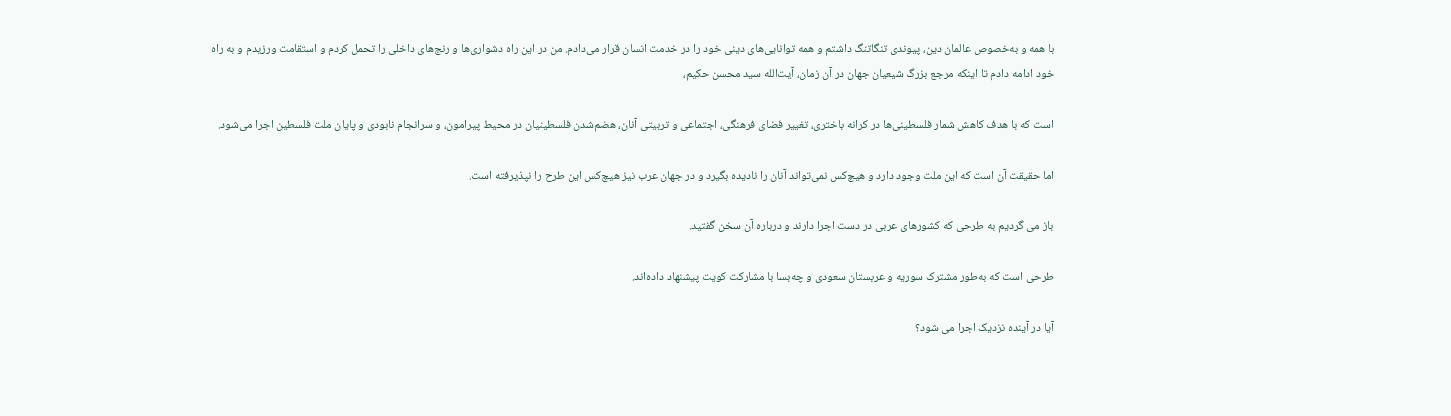با همه و به‌خصوص عالمان دین، پیوندی تنگاتنگ داشتم و همه توانایی‌های دینی خود را در خدمت انسان قرار می‌دادم. من در این راه دشواری‌ها و رنج‌های داخلی را تحمل کردم و استقامت ورزیدم و به راه خود ادامه دادم تا اینکه مرجع بزرگ شیعیان جهان در آن زمان، آیت‌الله سید محسن حکیم،

است‌ که‌ با هدف‌ کاهش‌ شمار فلسطینی‌ها در کرانه‌ باختری، تغییر فضای‌ فرهنگی، اجتماعی‌ و تربیتی‌ آنان، هضم‌شدن‌ فلسطینیان‌ در محیط‌ پیرامون، و سرانجام‌ نابودی‌ و پایان‌ ملت‌ فلسطین‌ اجرا می‌شود.

اما حقیقت‌ آن‌ است‌ که‌ این‌ ملت‌ وجود دارد و هیچ‌‌کس‌ نمی‌تواند آنان‌ را نادیده‌ بگیرد و در جهان‌ عرب‌ نیز هیچ‌کس‌ این‌ طرح‌ را نپذیرفته‌ است.

باز می گردیم به طرحی که کشورهای عربی در دست اجرا دارند و درباره آن سخن گفتید.

طرحی‌ است‌ که‌ به‌طور مشترک‌ سوریه‌ و عربستان‌ سعودی‌ و چه‌بسا با مشارکت‌ کویت‌ پیشنهاد داده‌اند.

آیا در آینده نزدیک اجرا می شود؟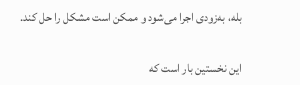بله، به‌زودی‌ اجرا می‌شود و ممکن است مشکل‌ را حل‌ کند.

این نخستین بار است که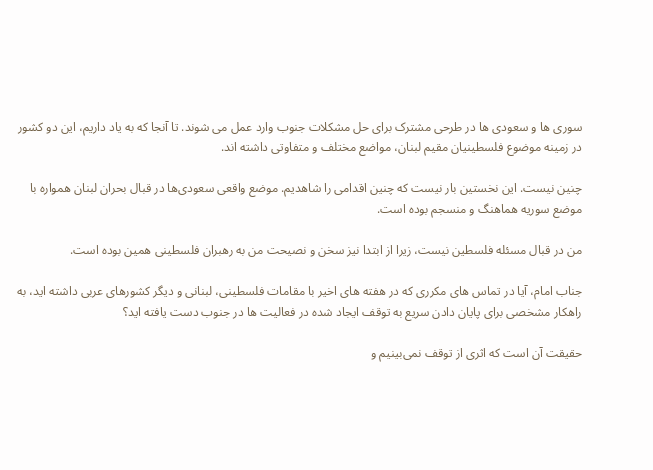سوری ها و سعودی ها در طرحی مشترک برای حل مشکلات جنوب وارد عمل می شوند. تا آنجا که به یاد داریم، این دو کشور در زمینه موضوع فلسطینیان مقیم لبنان، مواضع مختلف و متفاوتی داشته اند.

چنین‌ نیست. این‌ نخستین‌ بار نیست‌ که‌ چنین‌ اقدامی‌ را شاهدیم. موضع‌ واقعی‌ سعودی‌ها در قبال‌ بحران‌ لبنان‌ همواره‌ با موضع‌ سوریه‌ هماهنگ‌ و منسجم‌ بوده‌ است.

من‌ در قبال‌ مسئله فلسطین‌ نیست، زیرا از ابتدا نیز سخن‌ و نصیحت‌ من‌ به‌ رهبران‌ فلسطینی‌ همین‌ بوده‌ است.

جناب امام، آیا در تماس های مکرری که در هفته های اخیر با مقامات فلسطینی، لبنانی و دیگر کشورهای عربی داشته اید، به راهکار مشخصی برای پایان دادن سریع به توقف ایجاد شده در فعالیت ها در جنوب دست یافته اید؟

حقیقت‌ آن‌ است‌ که‌ اثری‌ از توقف نمی‌بینیم‌ و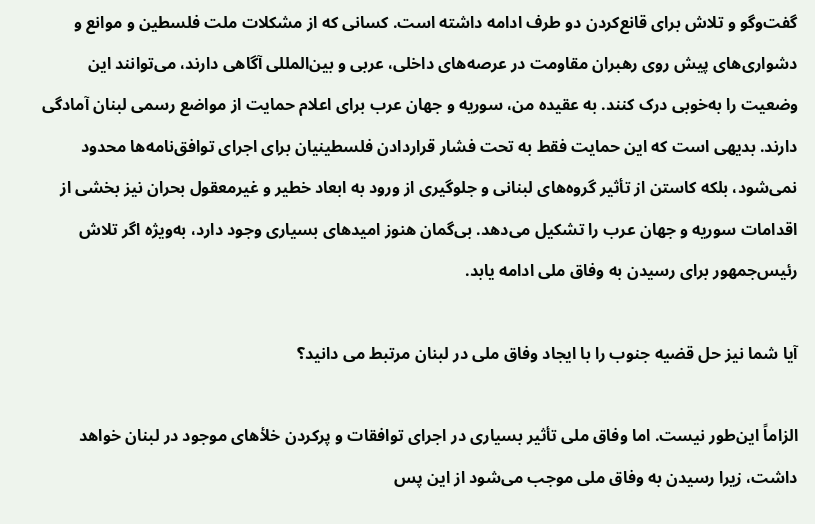گفت‌وگو و تلاش‌ برای‌ قانع‌‌کردن‌ دو طرف‌ ادامه‌ داشته‌ است. کسانی‌ که‌ از مشکلات‌ ملت‌ فلسطین‌ و موانع‌ و دشواری‌های‌ پیش‌ روی‌ رهبران‌ مقاومت‌ در عرصه‌های‌ داخلی، عربی‌ و بین‌المللی‌ آگاهی‌ دارند، می‌توانند این‌ وضعیت‌ را به‌خوبی‌ درک‌ کنند. به‌ عقیده‌ من، سوریه‌ و جهان‌ عرب‌ برای‌ اعلام‌ حمایت‌ از مواضع‌ رسمی‌ لبنان‌ آمادگی‌ دارند. بدیهی‌ است‌ که‌ این‌ حمایت‌ فقط به‌ تحت‌ فشار قرار‌دادن‌ فلسطینیان‌ برای‌ اجرای‌ توافق‌نامه‌ها محدود نمی‌شود، بلکه‌ کاستن‌ از تأثیر گروه‌های‌ لبنانی‌ و جلوگیری‌ از ورود به‌ ابعاد خطیر و غیرمعقول‌ بحران‌ نیز بخشی‌ از اقدامات‌ سوریه‌ و جهان‌ عرب‌ را تشکیل‌ می‌دهد. بی‌گمان‌ هنوز امیدهای‌ بسیاری‌ وجود دارد، به‌ویژه‌ اگر تلاش رئیس‌جمهور برای‌ رسیدن‌ به‌ وفاق‌ ملی‌ ادامه یابد.

آیا شما نیز حل قضیه جنوب را با ایجاد وفاق ملی در لبنان مرتبط می دانید؟

الزاماً‌ این‌طور نیست. اما وفاق‌ ملی‌ تأثیر بسیاری‌ در اجرای‌ توافقات‌ و پرکردن‌ خلأهای‌ موجود در لبنان‌ خواهد داشت، زیرا رسیدن‌ به‌ وفاق‌ ملی‌ موجب‌ می‌شود از این‌ پس‌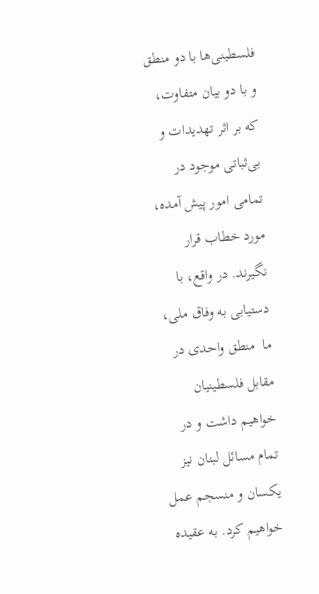فلسطینی‌ها با دو منطق‌ و با دو بیان‌ متفاوت‌، که‌ بر اثر تهدیدات‌ و بی‌ثباتی‌ موجود در تمامی‌ امور پیش‌ آمده، مورد خطاب قرار نگیرند. در واقع،‌ با دستیابی‌ به‌ وفاق‌ ملی، ما ‌ منطق‌ واحدی در مقابل‌ فلسطینیان‌ خواهیم‌ داشت‌ و در تمام‌ مسائل‌ لبنان‌ نیز یکسان‌ و منسجم‌ عمل‌ خواهیم‌ کرد. به‌ عقیده‌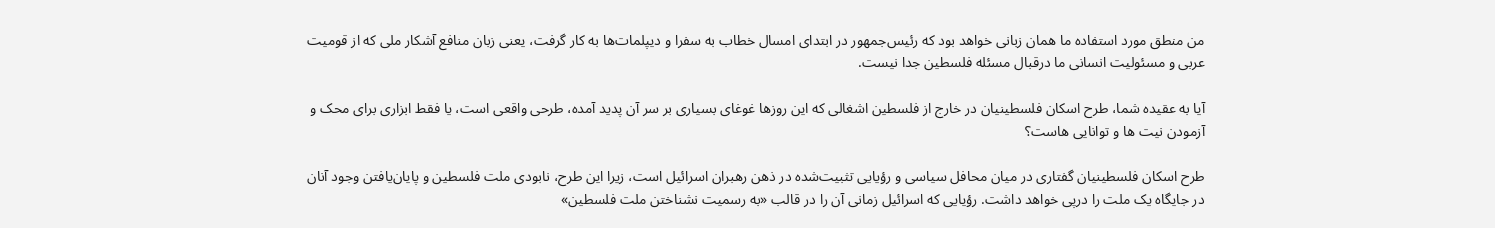من‌ منطق‌ مورد استفاده‌ ما همان‌ زبانی‌ خواهد بود که‌ رئیس‌جمهور در ابتدای‌ امسال خطاب به سفرا و دیپلمات‌ها به‌ کار گرفت، یعنی‌ زبان‌ منافع‌ آشکار ملی‌ که‌ از قومیت‌ عربی‌ و مسئولیت‌ انسانی‌ ما درقبال‌ مسئله فلسطین‌ جدا نیست.

آیا به عقیده شما، طرح اسکان فلسطینیان در خارج از فلسطین اشغالی که این روزها غوغای بسیاری بر سر آن پدید آمده، طرحی واقعی است، یا فقط ابزاری برای محک و آزمودن نیت ها و توانایی هاست؟

طرح‌ اسکان‌ فلسطینیان گفتاری‌ در میان‌ محافل‌ سیاسی و رؤ‌یایی‌ تثبیت‌شده‌ در ذهن‌ رهبران‌ اسرائیل‌ است، زیرا این‌ طرح، نابودی‌ ملت‌ فلسطین‌ و پایان‌یافتن‌ وجود آنان‌ در جایگاه یک‌ ملت‌ را درپی‌ خواهد داشت. رؤ‌یایی‌ که‌ اسرائیل‌ زمانی‌ آن‌ را در قالب‌ «به‌ رسمیت نشناختن‌ ملت‌ فلسطین»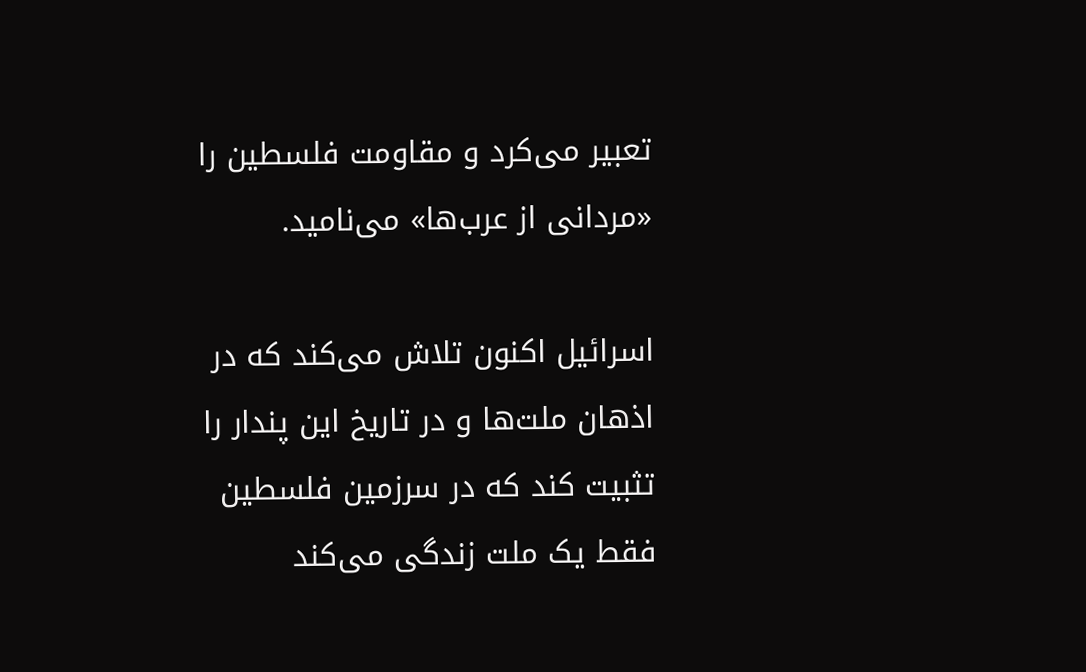تعبیر می‌کرد و مقاومت‌ فلسطین‌ را «مردانی‌ از عرب‌ها» می‌نامید.

اسرائیل‌ اکنون‌ تلاش‌ می‌کند که در اذهان‌ ملت‌ها و در تاریخ‌ این‌ پندار را تثبیت‌ کند که‌ در سرزمین‌ فلسطین‌ فقط یک‌ ملت‌ زندگی‌ می‌کند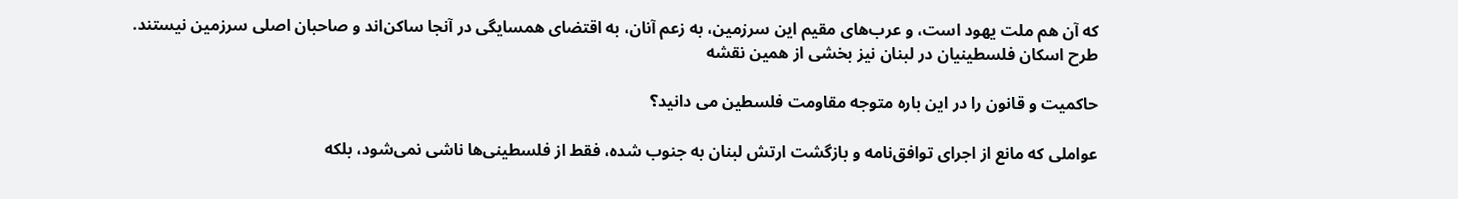که‌ آن‌ هم‌ ملت‌ یهود است، و عرب‌های‌ مقیم‌ این‌ سرزمین، به‌ زعم‌ آنان‌، به‌ اقتضای‌ همسایگی‌ در آنجا ساکن‌اند و صاحبان‌ اصلی‌ سرزمین‌ نیستند. طرح‌ اسکان‌ فلسطینیان‌ در لبنان‌ نیز بخشی‌ از همین‌ نقشه‌

حاکمیت و قانون را در این ‌‌باره متوجه مقاومت فلسطین می دانید؟

عواملی‌ که‌ مانع‌ از اجرای‌ توافق‌نامه‌ و بازگشت‌ ارتش‌ لبنان‌ به‌ جنوب‌ شده، فقط از فلسطینی‌ها ناشی‌ نمی‌شود، بلکه‌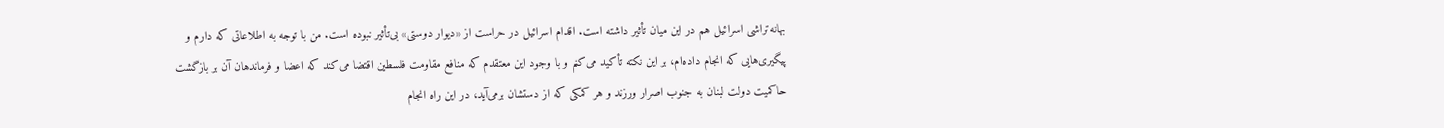بهانه‌تراشی‌ اسرائیل‌ هم‌ در این‌ میان‌ تأثیر داشته‌ است. اقدام‌ اسرائیل‌ در حراست‌ از «دیوار دوستی» بی‌تأثیر نبوده‌ است. من‌ با توجه‌ به‌ اطلاعاتی‌ که‌ دارم‌ و پیگیری‌هایی‌ که‌ انجام‌ داده‌ام‌، بر این‌ نکته‌ تأکید می‌کنم‌ و با وجود این معتقدم‌ که‌ منافع‌ مقاومت فلسطین‌ اقتضا می‌کند که‌ اعضا و فرماندهان‌ آن‌ بر بازگشت‌ حاکمیت‌ دولت‌ لبنان‌ به‌ جنوب‌ اصرار ورزند و هر کمکی‌ که‌ از دستشان‌ برمی‌آید، در این‌ راه‌ انجام‌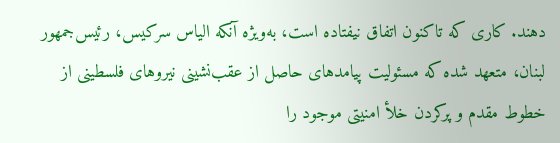دهند. کاری‌ که‌ تاکنون‌ اتفاق‌ نیفتاده‌ است، به‌ویژه‌ آنکه‌ الیاس‌ سرکیس،‌ رئیس‌جمهور لبنان،‌ متعهد شده‌ که‌ مسئولیت‌ پیامدهای‌ حاصل‌ از عقب‌نشینی‌ نیروهای‌ فلسطینی‌ از خطوط‌ مقدم‌ و پرکردن‌ خلأ امنیتی‌ موجود را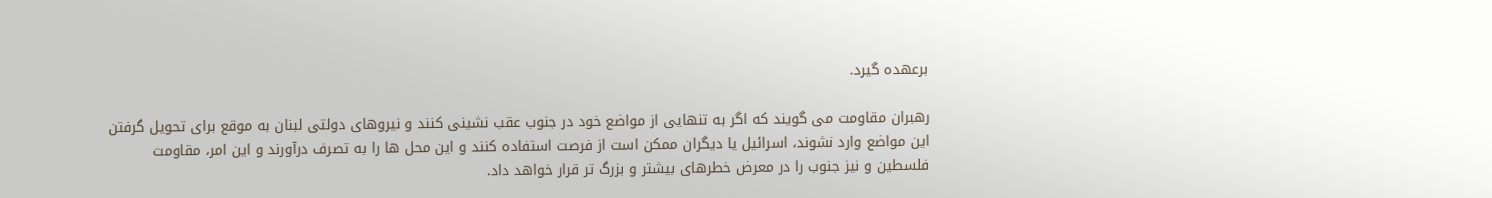برعهده‌ گیرد.

رهبران مقاومت می گویند که اگر به تنهایی از مواضع خود در جنوب عقب نشینی کنند و نیروهای دولتی لبنان به موقع برای تحویل گرفتن این مواضع وارد نشوند، اسرائیل یا دیگران ممکن است از فرصت استفاده کنند و این محل ها را به تصرف درآورند و این امر، مقاومت فلسطین و نیز جنوب را در معرض خطرهای بیشتر و بزرگ تر قرار خواهد داد.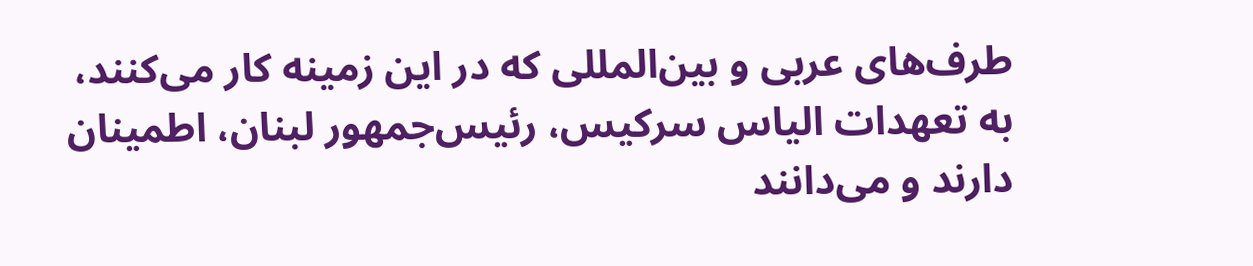طرف‌های‌ عربی‌ و بین‌المللی‌ که‌ در این‌ زمینه‌ کار می‌کنند، به‌ تعهدات‌ الیاس‌ سرکیس،‌ رئیس‌جمهور لبنان، اطمینان‌ دارند و می‌دانند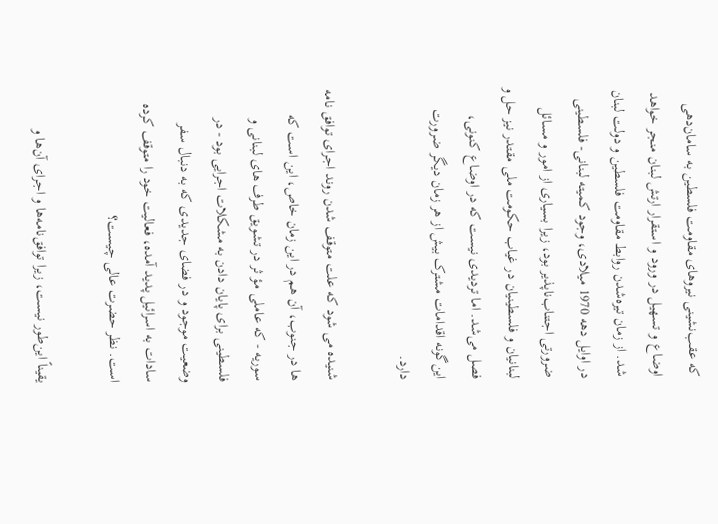که‌ عقب‌نشینی‌ نیروهای‌ مقاومت‌ فلسطین‌ به‌ سامان‌دهی اوضاع‌ و تسهیل‌ در ورود و استقرار ارتش‌ لبنان‌ منجر خواهد شد. از زمان‌ تیره‌‌شدن‌ روابط‌ مقاومت‌ فلسطین‌ و دولت‌ لبنان‌ در اوایل‌ دهه ‌1970 میلادی، وجود کمیته‌ لبنانی- فلسطینی‌ ضرورتی اجتناب‌ناپذیر بود، زیرا بسیاری‌ از امور و مسائل‌ لبنانیان‌ و فلسطینیان‌ در غیاب‌ حکومت‌ ملی‌ مقتدر نیز حل‌ و فصل‌ می‌شد. اما تردیدی‌ نیست‌ که‌ در اوضاع‌ کنونی، این‌گونه‌ اقدامات‌ مشترک‌ بیش‌ از هر زمان‌ دیگر ضرورت‌ دارد.

شنیده می شود که علت متوقف شدن روند اجرای توافق نامه ها در جنوب، آن هم در این زمان خاص، این است که سوریه - که عاملی مؤ ثر در تشویق طرف های لبنانی و فلسطینی برای پایان دادن به مشکلات اجرایی بود - در وضعیت موجود و در فضای جدیدی که به دنبال سفر سادات به اسرائیل پدید آمده، فعالیت خود را متوقف کرده است. نظر حضرت عالی چیست؟

یقیناً‌ این‌طور نیست، زیرا توافق‌نامه‌ها و اجرای‌ آن‌ها و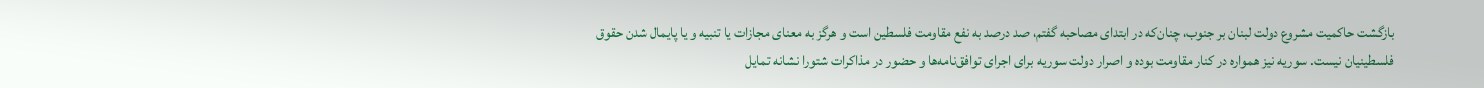بازگشت‌ حاکمیت‌ مشروع‌ دولت‌ لبنان بر‌ جنوب، چنان‌که‌ در ابتدای‌ مصاحبه‌ گفتم‌، صد درصد به‌ نفع‌ مقاومت‌ فلسطین‌ است‌ و هرگز به‌ معنای‌ مجازات‌ یا تنبیه‌ و یا پایمال شدن‌ حقوق‌ فلسطینیان‌ نیست. سوریه‌ نیز همواره‌ در کنار مقاومت‌ بوده‌ و اصرار دولت‌ سوریه‌ برای‌ اجرای‌ توافق‌نامه‌ها و حضور در مذاکرات‌ شتورا نشانه‌ تمایل‌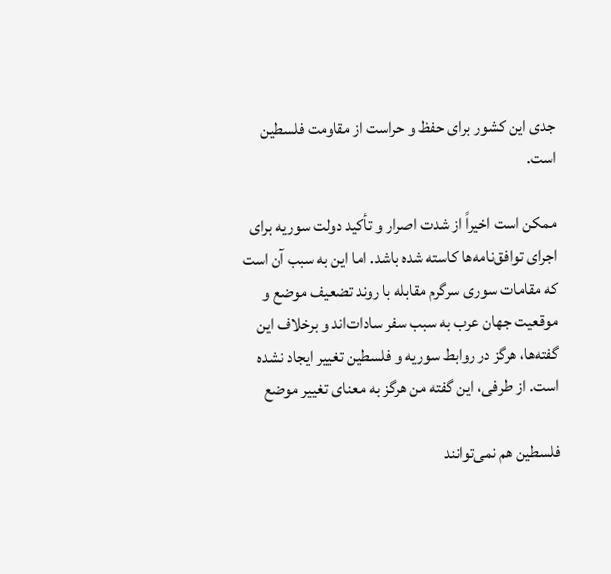جد‌ی‌ این‌ کشور برای‌ حفظ‌ و حراست‌ از مقاومت فلسطین‌ است.

ممکن‌ است‌ اخیراً‌ از شدت‌ اصرار و تأکید دولت‌ سوریه‌ برای‌ اجرای‌ توافق‌نامه‌ها کاسته‌ شده‌ باشد. اما این‌ به‌ سبب آن‌ است‌ که‌ مقامات‌ سوری‌ سرگرم‌ مقابله‌ با روند تضعیف‌ موضع‌ و موقعیت‌ جهان‌ عرب‌ به‌ سبب‌ سفر سادات‌‌اند و برخلاف‌ این‌ گفته‌ها، هرگز در روابط‌ سوریه‌ و فلسطین‌ تغییر ایجاد نشده‌ است. از طرفی‌، این‌ گفته‌ من‌ هرگز به‌ معنای‌ تغییر موضع‌

فلسطین‌ هم‌ نمی‌توانند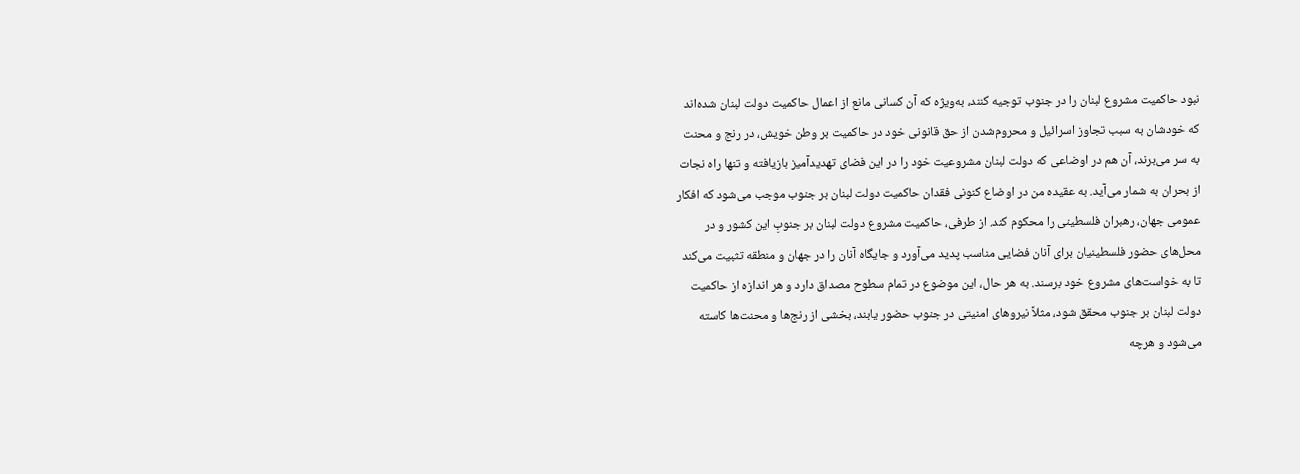نبود حاکمیت‌ مشروع‌ لبنان را‌ در جنوب‌ توجیه‌ کنند، به‌ویژه‌ که آن‌ کسانی‌ مانع‌ از اعمال‌ حاکمیت‌ دولت‌ لبنان‌ شده‌اند که‌ خودشان‌ به‌ سبب تجاوز اسرائیل‌ و محروم‌شدن‌ از حق‌ قانونی‌ خود در حاکمیت‌ بر وطن‌ خویش، در رنج‌ و محنت‌ به سر می‌برند، آن‌ هم‌ در اوضاعی‌ که‌ دولت‌ لبنان‌ مشروعیت‌ خود را در این‌ فضای‌ تهدیدآمیز بازیافته‌ و تنها راه‌ نجات‌ از بحران‌ به‌ شمار می‌آید. به‌ عقیده‌ من‌ در اوضاع کنونی‌ فقدان حاکمیت‌ دولت‌ لبنان‌ بر جنوب‌ موجب‌ می‌شود که‌ افکار عمومی‌ جهان، رهبران‌ فلسطینی‌ را محکوم‌ کند. از طرفی،‌ حاکمیت‌ مشروع‌ دولت‌ لبنان‌ بر جنوبِ‌ این‌ کشور و در محل‌های‌ حضور فلسطینیان‌ برای‌ آنان‌ فضایی‌ مناسب‌ پدید می‌آورد و جایگاه‌ آنان‌ را در جهان‌ و منطقه‌ تثبیت‌ می‌کند تا به‌ خواست‌های‌ مشروع‌ خود برسند. به‌ هر حال،‌ این‌ موضوع‌ در تمام‌ سطوح‌ مصداق‌ دارد و هر اندازه‌ از حاکمیت‌ دولت‌ لبنان‌ بر جنوب‌ محقق‌ شود، مثلاً‌ نیروهای‌ امنیتی‌ در جنوب‌ حضور یابند، بخشی‌ از رنج‌ها و محنت‌ها کاسته‌ می‌شود و هرچه‌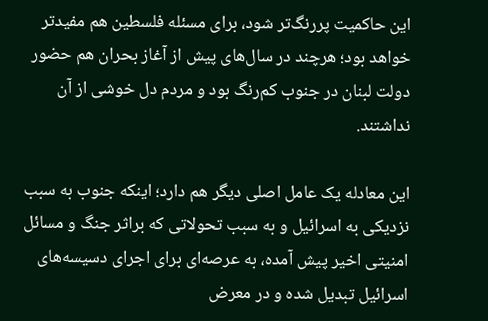این‌ حاکمیت‌ پررنگ‌تر شود، برای‌ مسئله فلسطین‌ هم‌ مفیدتر خواهد بود؛ هرچند در سال‌های‌ پیش‌ از آغاز بحران‌ هم‌ حضور دولت‌ لبنان‌ در جنوب‌ کم‌رنگ‌ بود و مردم‌ دل‌ خوشی‌ از آن‌ نداشتند.

این‌ معادله‌ یک‌ عامل‌ اصلی‌ دیگر هم‌ دارد؛ اینکه‌ جنوب‌ به‌ سبب نزدیکی‌ به‌ اسرائیل‌ و به‌ سبب‌ تحولاتی‌ که‌ براثر جنگ‌ و مسائل‌ امنیتی‌ اخیر پیش‌ آمده، به‌ عرصه‌ای‌ برای‌ اجرای‌ دسیسه‌های‌ اسرائیل‌ تبدیل‌ شده‌ و در معرض‌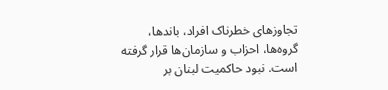تجاوزهای‌ خطرناک‌ افراد، باندها، گروه‌ها، احزاب‌ و سازمان‌ها قرار گرفته‌ است. نبود حاکمیت‌ لبنان‌ بر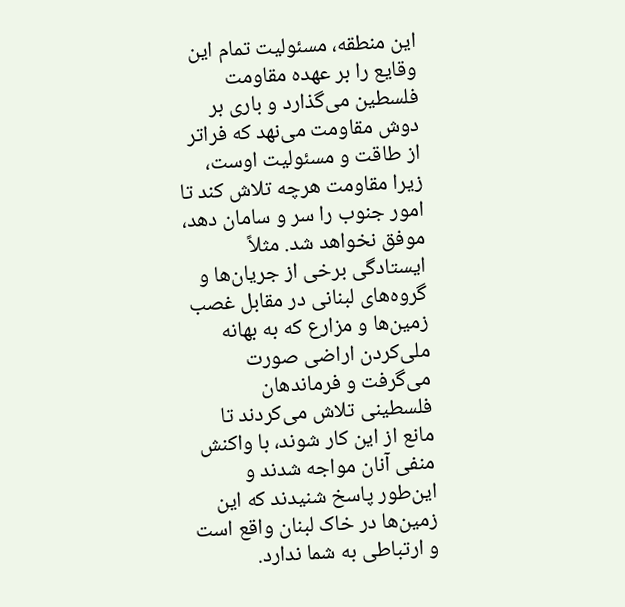این‌ منطقه، مسئولیت‌ تمام‌ این‌ وقایع‌ را بر عهده‌ مقاومت‌ فلسطین‌ می‌گذارد و باری‌ بر دوش‌ مقاومت‌ می‌نهد که‌ فراتر از طاقت‌ و مسئولیت‌ اوست، زیرا مقاومت‌ هرچه‌ تلاش‌ کند تا امور جنوب‌ را سر و سامان‌ دهد، موفق‌ نخواهد شد. مثلاً‌ ایستادگی‌ برخی‌ از جریان‌ها و گروه‌های‌ لبنانی‌ در مقابل غصب‌ زمین‌ها و مزارع‌ که به بهانه ملی‌کردن اراضی صورت می‌گرفت و فرماندهان‌ فلسطینی‌ تلاش‌ می‌کردند تا مانع‌ از این‌ کار شوند، با واکنش‌ منفی‌ آنان‌ مواجه‌ شدند و این‌طور پاسخ‌ شنیدند که این‌ زمین‌ها در خاک‌ لبنان‌ واقع‌ است‌ و ارتباطی‌ به‌ شما ندارد.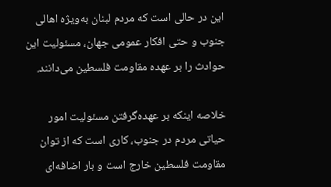این‌ در حالی‌ است‌ که‌ مردم‌ لبنان‌ به‌ویژه‌ اهالی‌ جنوب‌ و حتی‌ افکار عمومی‌ جهان، مسئولیت‌ این‌ حوادث‌ را بر عهده‌ مقاومت‌ فلسطین‌ می‌دانند.

خلاصه‌ اینکه‌ بر عهده‌گرفتن‌ مسئولیت‌ امور حیاتی‌ مردم‌ در جنوب، کاری‌ است‌ که‌ از توان‌ مقاومت‌ فلسطین خارج‌ است‌ و بار اضافه‌ای‌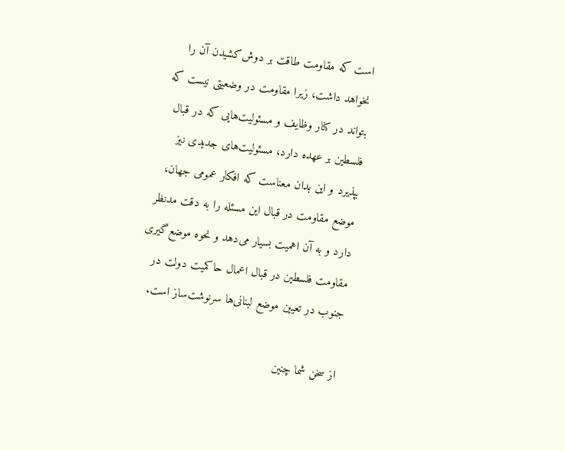است‌ که‌ مقاومت‌ طاقت‌ بر دوش‌کشیدن‌ آن‌ را نخواهد داشت، زیرا مقاومت‌ در وضعیتی‌ نیست‌ که‌ بتواند در کنار وظایف‌ و مسئولیت‌هایی‌ که‌ در قبال‌ فلسطین‌ بر عهده‌ دارد، مسئولیت‌های‌ جدیدی‌ نیز بپذیرد و این‌ بدان‌ معناست‌ که‌ افکار عمومی جهان، موضع‌ مقاومت‌ در قبال‌ این‌ مسئله‌ را به‌ دقت‌ مدنظر دارد و به‌ آن‌ اهمیت‌ بسیار می‌دهد و نحوه‌ موضع‌گیری‌ مقاومت فلسطین‌ در قبال‌ اعمال‌ حاکمیت‌ دولت‌ در جنوب‌ در تعیین موضع لبنانی‌ها سرنوشت‌ساز است.

از سخن شما چنین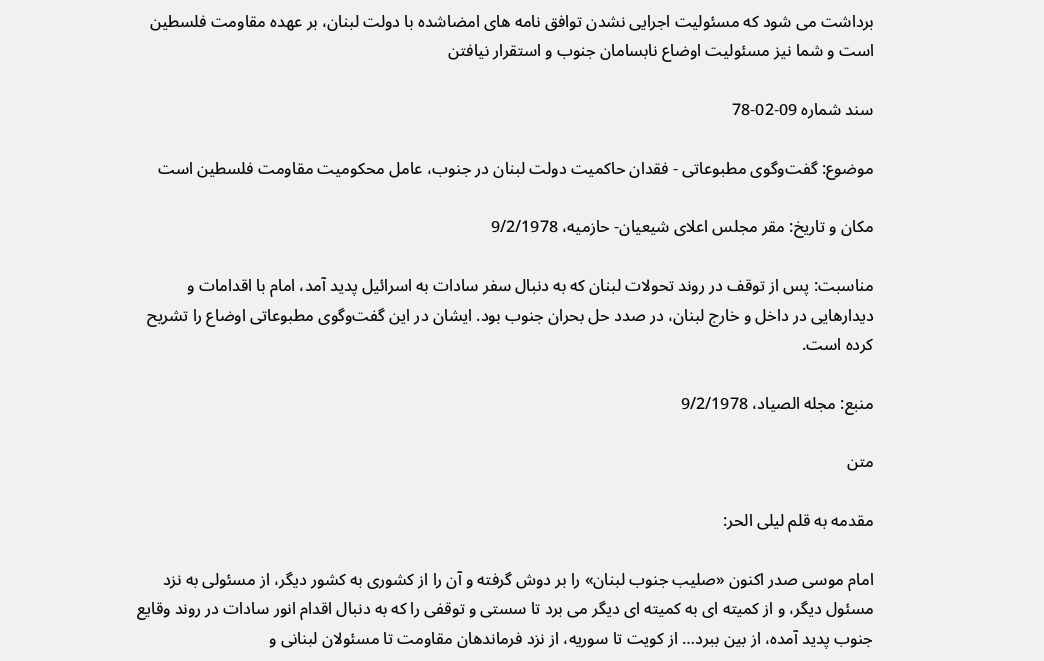برداشت می شود که مسئولیت اجرایی نشدن توافق نامه های امضاشده با دولت لبنان، بر عهده مقاومت فلسطین است و شما نیز مسئولیت اوضاع نابسامان جنوب و استقرار نیافتن

سند شماره 09-02-78

موضوع: گفت‌و‌گوی مطبوعاتی‌ - فقدان‌ حاکمیت‌ دولت‌ لبنان‌ در جنوب، عامل‌ محکومیت‌ مقاومت‌ فلسطین‌ است

مکان و تاریخ: مقر‌ مجلس‌ اعلای‌ شیعیان‌- حازمیه، ‌9/2/1978

مناسبت: پس‌ از توقف‌ در روند تحولات‌ لبنان‌ که‌ به‌ دنبال‌ سفر سادات‌ به‌ اسرائیل‌ پدید آمد، امام‌ با اقدامات‌ و دیدارهایی‌ در داخل‌ و خارج‌ لبنان، در صدد حل‌ بحران‌ جنوب‌ بود. ایشان‌ در این‌ گفت‌و‌گوی مطبوعاتی‌ اوضاع‌ را تشریح‌ کرده‌ است.

منبع: مجله الصیاد، 9/2/1978

متن

مقدمه به قلم لیلی الحر:

امام موسی صدر اکنون «صلیب جنوب لبنان» را بر دوش گرفته و آن را از کشوری به کشور دیگر، از مسئولی به نزد مسئول دیگر، و از کمیته ای به کمیته ای دیگر می برد تا سستی و توقفی را که به دنبال اقدام انور سادات در روند وقایع جنوب پدید آمده، از بین ببرد… از کویت تا سوریه، از نزد فرماندهان مقاومت تا مسئولان لبنانی و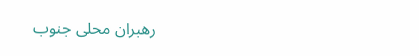رهبران محلی جنوب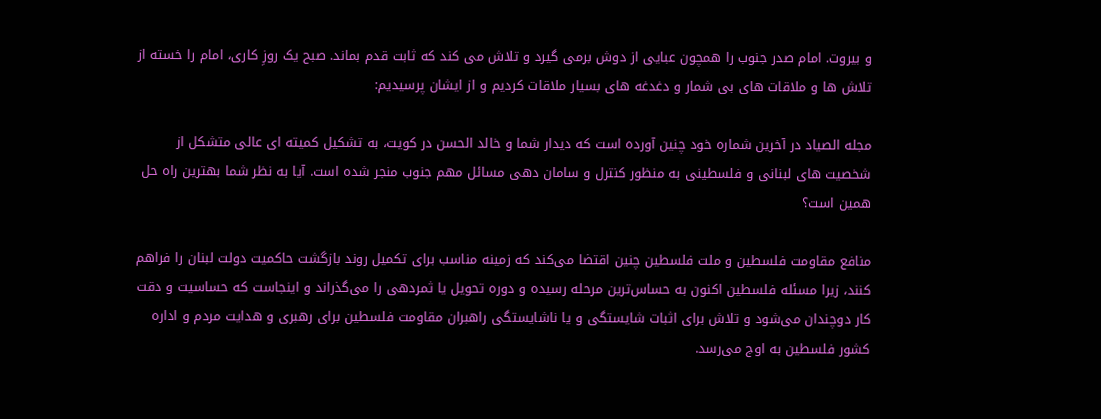و بیروت. امام صدر جنوب را همچون عبایی از دوش برمی گیرد و تلاش می کند که ثابت قدم بماند. صبح یک روزِ کاری، امام را خسته از تلاش ها و ملاقات های بی شمار و دغدغه های بسیار ملاقات کردیم و از ایشان پرسیدیم:

مجله الصیاد در آخرین شماره خود چنین آورده است که دیدار شما و خالد الحسن در کویت، به تشکیل کمیته ای عالی متشکل از شخصیت های لبنانی و فلسطینی به منظور کنترل و سامان دهی مسائل مهم جنوب منجر شده است. آیا به نظر شما بهترین راه حل همین است؟

منافع‌ مقاومت‌ فلسطین‌ و ملت‌ فلسطین‌ چنین‌ اقتضا می‌کند که‌ زمینه‌ مناسب‌ برای‌ تکمیل‌‌ روند بازگشت حاکمیت دولت لبنان را فراهم‌ کنند، زیرا مسئله فلسطین‌ اکنون‌ به‌ حساس‌ترین‌ مرحله‌ رسیده‌ و دوره‌ تحویل‌ یا ثمردهی‌ را می‌گذراند و اینجاست‌ که‌ حساسیت‌ و دقت‌ کار دوچندان‌ می‌شود و تلاش‌ برای‌ اثبات‌ شایستگی‌ و یا ناشایستگی راهبران مقاومت فلسطین‌ برای‌ رهبری‌ و هدایت‌ مردم‌ و اداره‌ کشور فلسطین‌ به‌ اوج‌ می‌رسد.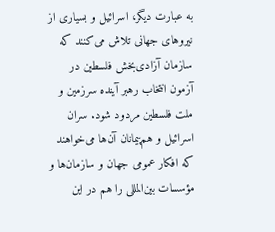به‌ عبارت‌ دیگر، اسرائیل‌ و بسیاری‌ از نیروهای‌ جهانی‌ تلاش‌ می‌کنند که سازمان‌ آزادی‌بخش‌ فلسطین‌ در آزمون‌ انتخاب‌ رهبر آینده‌ سرزمین‌ و ملت‌ فلسطین‌ مردود شود. سران‌ اسرائیل‌ و هم‌پیمانان‌ آن‌ها می‌خواهند که افکار عمومی‌ جهان‌ و سازمان‌ها و مؤ‌سسات‌ بین‌المللی‌ را هم‌ در این‌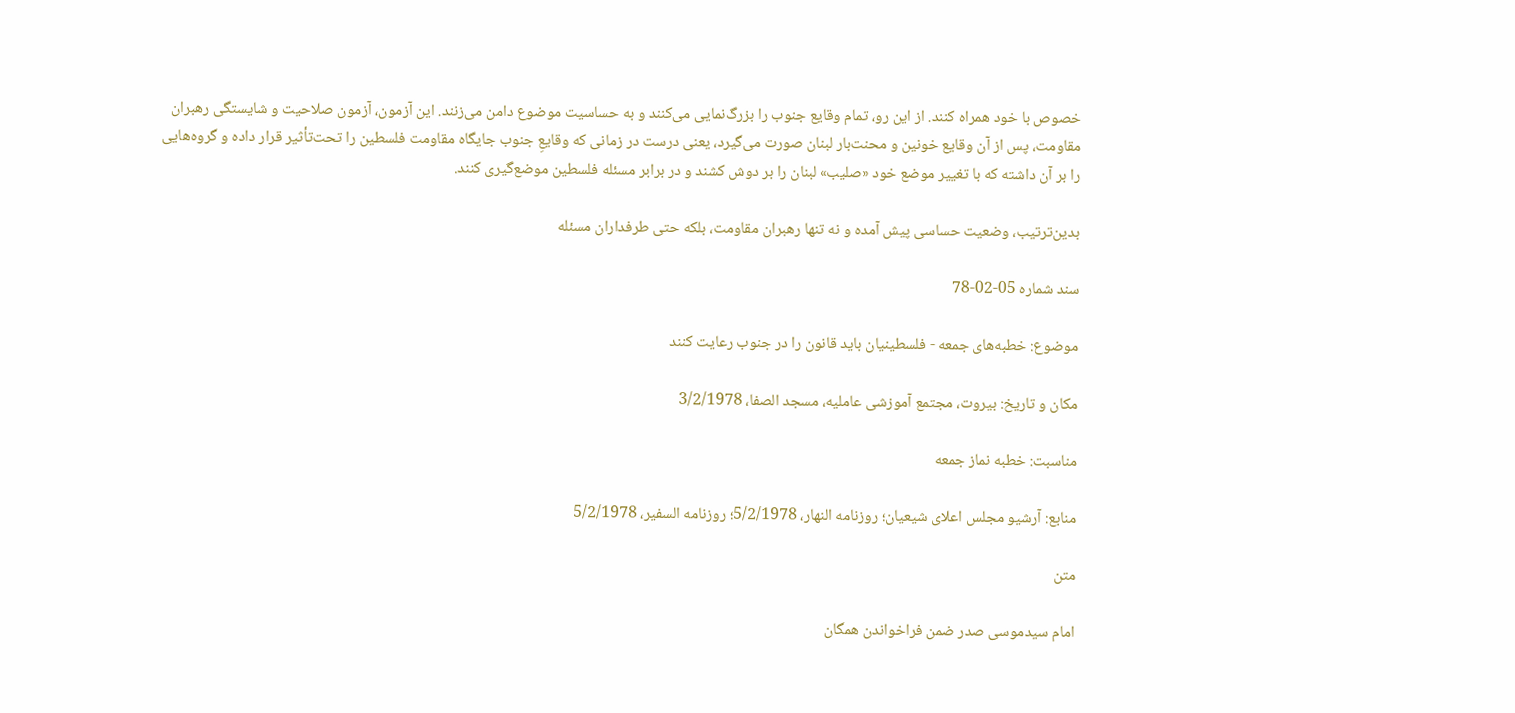خصوص‌ با خود همراه‌ کنند. از این رو، تمام‌ وقایع‌ جنوب‌ را بزرگ‌نمایی‌ می‌کنند و به‌ حساسیت‌ موضوع‌ دامن‌ می‌زنند. این‌ آزمون‌، آزمون‌ صلاحیت‌ و شایستگی‌ رهبران‌ مقاومت، پس‌ از آن‌ وقایع‌ خونین‌ و محنت‌بار لبنان صورت می‌گیرد، یعنی‌ درست‌ در زمانی‌ که‌ وقایعِ‌ جنوب جایگاه‌ مقاومت‌ فلسطین‌ را تحت‌تأثیر قرار داده‌ و گروه‌هایی‌ را بر آن‌ داشته‌ که‌ با تغییر موضع‌ خود «صلیب» لبنان‌ را بر دوش‌ کشند و در برابر مسئله فلسطین‌ موضع‌گیری‌ کنند.

بدین‌ترتیب‌، وضعیت حساسی‌ پیش‌ آمده‌ و نه‌ تنها رهبران‌ مقاومت، بلکه‌ حتی‌ طرفداران‌ مسئله

سند شماره 05-02-78

موضوع: خطبه‌های‌ جمعه‌ ‌- فلسطینیان باید قانون را در جنوب رعایت کنند

مکان و تاریخ: بیروت، مجتمع آموزشی‌ عاملیه‌، مسجد الصفا، 3/2/1978

مناسبت: خطبه‌ نماز جمعه‌

منابع: آرشیو مجلس‌ اعلای‌ شیعیان‌؛ روزنامه‌ النهار، 5/2/1978؛ روزنامه‌ السفیر، 5/2/1978

متن

امام‌ سیدموسی‌ صدر ضمن‌ فراخواندن‌ همگان‌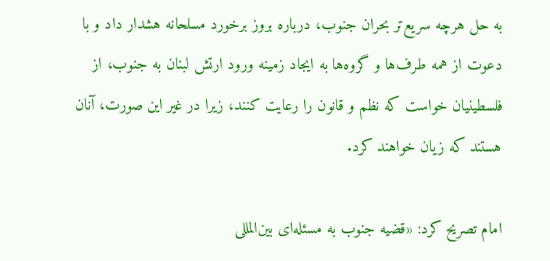به‌ حل هرچه‌ سریع‌تر بحران‌ جنوب، درباره بروز برخورد مسلحانه‌ هشدار داد و با دعوت‌ از همه‌ طرف‌ها و گروه‌ها به‌ ایجاد زمینه‌ ورود ارتش‌ لبنان‌ به‌ جنوب، از فلسطینیان خواست که‌ نظم‌ و قانون‌ را رعایت کنند، زیرا در غیر این‌ صورت‌، آنان هستند که‌ زیان‌ خواهند کرد.

امام‌ تصریح‌ کرد: «قضیه‌ جنوب‌ به‌ مسئله‌ای‌ بین‌المللی‌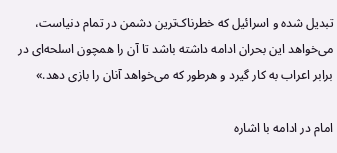تبدیل‌ شده‌ و اسرائیل‌ که‌ خطرناک‌ترین‌ دشمن‌ در تمام‌ دنیاست، می‌خواهد این‌ بحران‌ ادامه‌ داشته‌ باشد تا آن‌ را همچون‌ اسلحه‌ای‌ در برابر اعراب‌ به‌ کار گیرد و هرطور که می‌خواهد آنان‌ را بازی‌ دهد.»

امام‌ در ادامه‌ با اشاره‌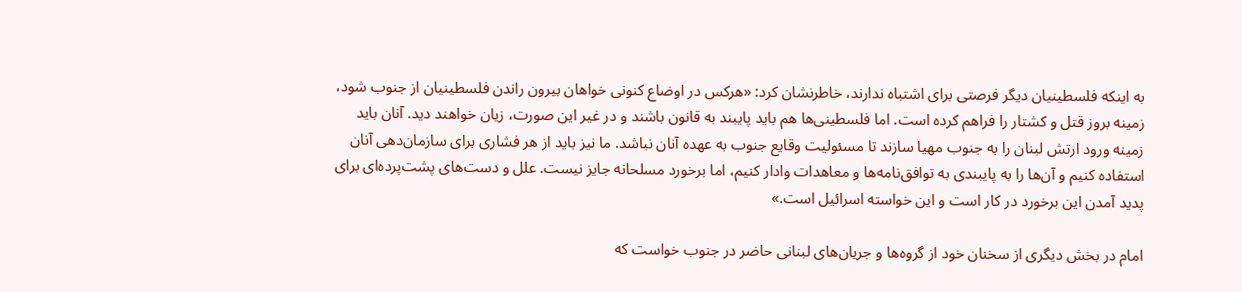به‌ اینکه‌ فلسطینیان‌ دیگر فرصتی‌ برای‌ اشتباه‌ ندارند، خاطرنشان‌ کرد: «هرکس‌ در اوضاع‌ کنونی‌ خواهان‌ بیرون‌ راندن‌ فلسطینیان‌ از جنوب‌ شود، زمینه‌ بروز قتل‌ و کشتار را فراهم‌ کرده‌ است. اما فلسطینی‌ها هم‌ باید پایبند به قانون‌ باشند و در غیر این‌ صورت،‌ زیان‌ خواهند دید. آنان‌ باید زمینه‌ ورود ارتش‌ لبنان را‌ به‌ جنوب‌ مهیا سازند تا مسئولیت‌ وقایع‌ جنوب‌ به‌ عهده‌ آنان‌ نباشد. ما نیز باید از هر فشاری‌ برای‌ سازمان‌دهی‌ آنان‌ استفاده‌ کنیم‌ و آن‌ها را به‌ پایبندی‌ به‌ توافق‌نامه‌ها و معاهدات‌ وادار کنیم، اما برخورد مسلحانه‌ جایز نیست. علل و دست‌های‌ پشت‌پرده‌ای‌ برای‌ پدید آمدن‌ این‌ برخورد در کار است‌ و این‌ خواسته‌ اسرائیل‌ است.»

امام‌ در بخش‌ دیگری‌ از سخنان‌ خود از گروه‌ها و جریان‌های‌ لبنانی‌ حاضر در جنوب‌ خواست‌ که‌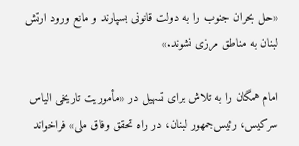«حل‌ بحران‌ جنوب‌ را به‌ دولت قانونی بسپارند و مانع‌ ورود ارتش‌ لبنان‌ به‌ مناطق‌ مرزی‌ نشوند.»

امام‌ همگان‌ را به‌ تلاش‌ برای‌ تسهیل‌ در «مأموریت‌ تاریخی‌ الیاس‌ سرکیس،‌ رئیس‌جمهور لبنان، در راه‌ تحقق‌ وفاق‌ ملی» فراخواند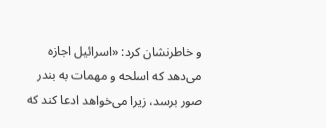و خاطرنشان‌ کرد: «اسرائیل‌ اجازه‌ می‌دهد که‌ اسلحه‌ و مهمات‌ به‌ بندر صور برسد، زیرا می‌خواهد ادعا کند که‌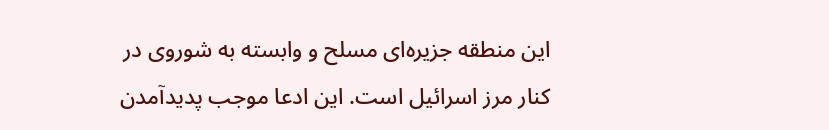این‌ منطقه‌ جزیره‌ای‌ مسلح و‌ وابسته‌ به‌ شوروی‌ در کنار مرز اسرائیل‌ است. این‌ ادعا موجب‌ پدید‌آمدن‌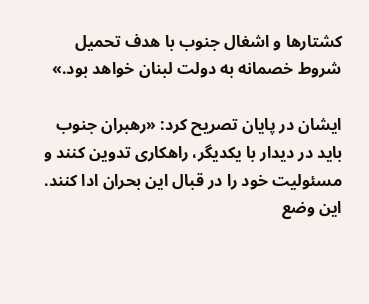کشتارها و اشغال‌ جنوب‌ با هدف‌ تحمیل‌ شروط‌ خصمانه‌ به‌ دولت‌ لبنان‌ خواهد بود.»

ایشان‌ در پایان‌ تصریح‌ کرد: «رهبران‌ جنوب‌ باید در دیدار با یکدیگر، راهکاری‌ تدوین‌ کنند و مسئولیت‌ خود را در قبال‌ این‌ بحران‌ ادا کنند. این‌ وضع‌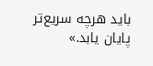باید هرچه‌ سریع‌تر پایان‌ یابد.»